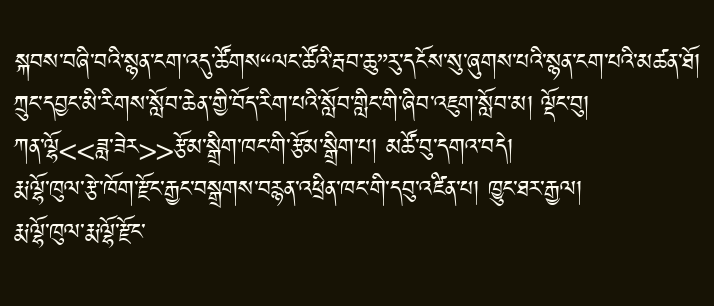སྐབས་བཞི་བའི་སྙན་ངག་འདུ་ཚོགས“ལང་ཚོའི་རྦབ་ཆུ”རུ་དངོས་སུ་ཞུགས་པའི་སྙན་ངག་པའི་མཚན་ཐོ།
ཀྲུང་དབྱང་མི་རིགས་སློབ་ཆེན་གྱི་བོད་རིག་པའི་སློབ་གླིང་གི་ཞིབ་འཇུག་སློབ་མ། ལྡོང་བུ།
ཀན་ལྷོ<<ཟླ་ཟེར>>རྩོམ་སྒྲིག་ཁང་གི་རྩོམ་སྒྲིག་པ། མཚོ་བུ་དགའ་བདེ།
རྨ་ལྷོ་ཁུལ་རྩེ་ཁོག་རྫོང་རྒྱང་བསྒྲགས་བརྙན་འཕྲིན་ཁང་གི་དབུ་འཛིན་པ། ཁྱུང་ཐར་རྒྱལ།
རྨ་ལྷོ་ཁུལ་རྨ་ལྷོ་རྫོང་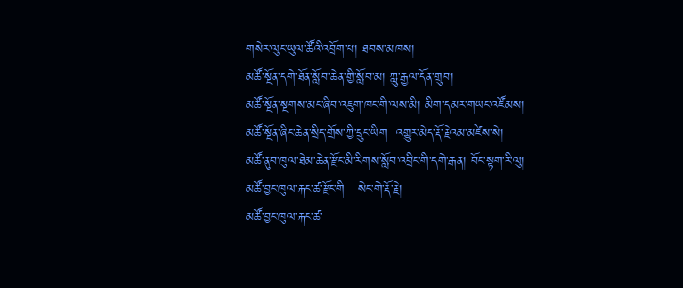གསེར་ལུང་ཡུལ་ཚོའི་འབྲོག་པ། ཐབས་མཁས།
མཚོ་སྔོན་དགེ་ཐོན་སློབ་ཆེན་གྱི་སློབ་མ། ཀླུ་རྒྱལ་དོན་གྲུབ།
མཚོ་སྔོན་སྔགས་མང་ཞིབ་འཇུག་ཁང་གི་ལས་མི། མིག་དམར་གཡང་འཛོམས།
མཚོ་སྔོན་ཞིང་ཆེན་སྲིད་གྲོས་ཀྱི་དྲུང་ཡིག  འགྱུར་མེད་རྡོ་རྗེའམ་མཛེས་སེ།
མཚོ་ནུབ་ཁུལ་ཐེམ་ཆེན་རྫོང་མི་རིགས་སློབ་འབྲིང་གི་དགེ་རྒན། བོང་སྟག་རི་ལུ།
མཚོ་བྱང་ཁུལ་རྐང་ཚ་རྫོང་གི   སེང་གེ་རྡོ་རྗེ།
མཚོ་བྱང་ཁུལ་རྐང་ཚ་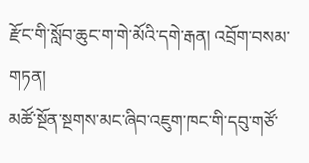རྫོང་གི་སློབ་ཆུང་ག་གེ་མོའི་དགེ་རྒན། འབྲོག་བསམ་གཏན།
མཚོ་སྔོན་སྔགས་མང་ཞིབ་འཇུག་ཁང་གི་དབུ་གཙོ་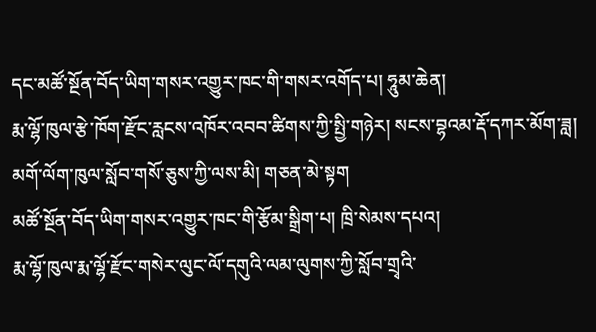དང་མཚོ་སྔོན་བོད་ཡིག་གསར་འགྱུར་ཁང་གི་གསར་འགོད་པ། ཧཱུམ་ཆེན།
རྨ་ལྷོ་ཁུལ་རྩེ་ཁོག་རྫོང་རླངས་འཁོར་འབབ་ཚིགས་ཀྱི་སྤྱི་གཉེར། སངས་བྷའམ་རྡོ་དཀར་མོག་ཟླ།
མགོ་ལོག་ཁུལ་སློབ་གསོ་ཅུས་ཀྱི་ལས་མི། གཅན་མེ་སྟག
མཚོ་སྔོན་བོད་ཡིག་གསར་འགྱུར་ཁང་གི་རྩོམ་སྒྲིག་པ། ཁྲི་སེམས་དཔའ།
རྨ་ལྷོ་ཁུལ་རྨ་ལྷོ་རྫོང་གསེར་ལུང་ལོ་དགུའི་ལམ་ལུགས་ཀྱི་སློབ་གྲྭའི་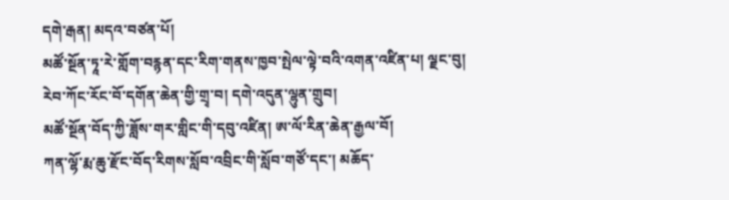དགེ་རྒན། མདའ་བཙན་པོ།
མཚོ་སྔོན་ཏཱ་རེ་གློག་བརྙན་དང་རིག་གནས་ཁྱབ་སྤེལ་ལྟེ་བའི་འགན་འཛིན་པ། ལྗང་བུ།
རེབ་ཀོང་རོང་བོ་དགོན་ཆེན་གྱི་གྲྭ་བ། དགེ་འདུན་ལྷུན་གྲུབ།
མཚོ་སྔོན་བོད་ཀྱི་ཟློས་གར་གླིང་གི་དབུ་འཛིན། ཨ་ལོ་རིན་ཆེན་རྒྱལ་བོ།
ཀན་ལྷོ་རྨ་ཆུ་རྫོང་བོད་རིགས་སློབ་འབྲིང་གི་སློབ་གཙོ་དང་། མཆོད་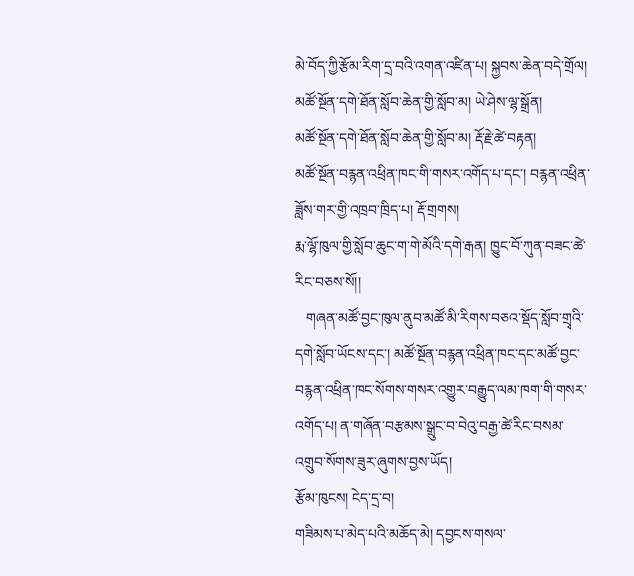མེ་བོད་ཀྱི་རྩོམ་རིག་དྲ་བའི་འགན་འཛིན་པ། སྐྱབས་ཆེན་བདེ་གྲོལ།
མཚོ་སྔོན་དགེ་ཐོན་སློབ་ཆེན་གྱི་སློབ་མ། ཡེ་ཤེས་ལྷ་སྒྲོན།
མཚོ་སྔོན་དགེ་ཐོན་སློབ་ཆེན་གྱི་སློབ་མ། རྡོ་རྗེ་ཚེ་བརྟན།
མཚོ་སྔོན་བརྙན་འཕྲིན་ཁང་གི་གསར་འགོད་པ་དང་། བརྙན་འཕྲིན་ཟློས་གར་གྱི་འཁྲབ་ཁྲིད་པ། རྡོ་གྲགས།
རྨ་ལྷོ་ཁུལ་གྱི་སློབ་ཆུང་ག་གེ་མོའི་དགེ་རྒན། ཁྱུང་བོ་ཀུན་བཟང་ཚེ་རིང་བཅས་སོ།།
   གཞན་མཚོ་བྱང་ཁུལ་ནུབ་མཚོ་མི་རིགས་བཅའ་སྡོད་སློབ་གྲྭའི་དགེ་སློབ་ཡོངས་དང་། མཚོ་སྔོན་བརྙན་འཕྲིན་ཁང་དང་མཚོ་བྱང་བརྙན་འཕྲིན་ཁང་སོགས་གསར་འགྱུར་བརྒྱུད་ལམ་ཁག་གི་གསར་འགོད་པ། ན་གཞོན་བརྩམས་སྒྲུང་བ་བེའུ་བརྒྱ་ཚེ་རིང་བསམ་འགྲུབ་སོགས་ཟུར་ཞུགས་བྱས་ཡོད།
རྩོམ་ཁུངས། ངེད་དྲ་བ།
གཟིམས་པ་མེད་པའི་མཆོད་མེ། དབྱངས་གསལ་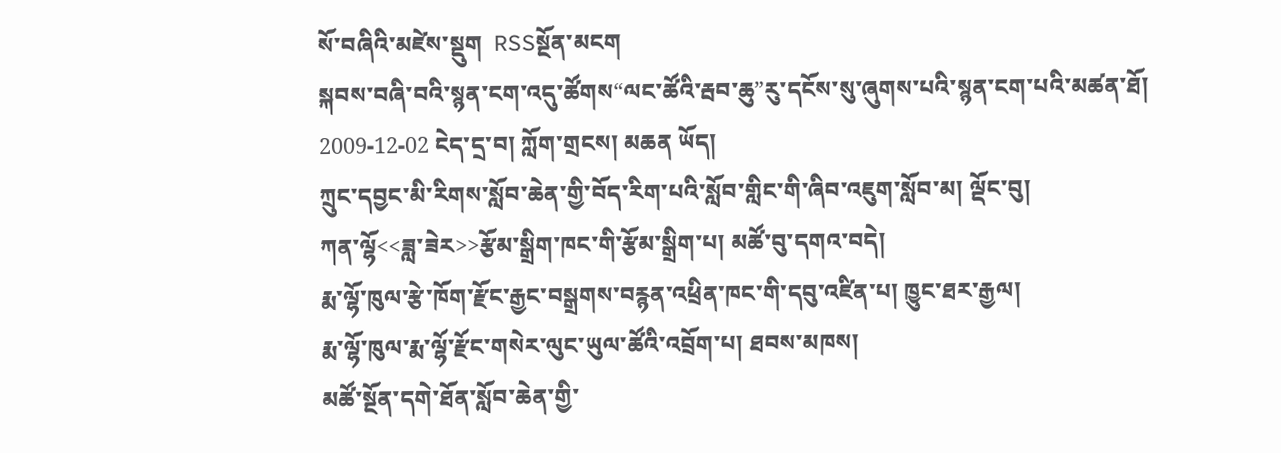སོ་བཞིའི་མཛེས་སྡུག  RSSསྔོན་མངག
སྐབས་བཞི་བའི་སྙན་ངག་འདུ་ཚོགས“ལང་ཚོའི་རྦབ་ཆུ”རུ་དངོས་སུ་ཞུགས་པའི་སྙན་ངག་པའི་མཚན་ཐོ།
2009-12-02 ངེད་དྲ་བ། ཀློག་གྲངས། མཆན ཡོད།
ཀྲུང་དབྱང་མི་རིགས་སློབ་ཆེན་གྱི་བོད་རིག་པའི་སློབ་གླིང་གི་ཞིབ་འཇུག་སློབ་མ། ལྡོང་བུ།
ཀན་ལྷོ<<ཟླ་ཟེར>>རྩོམ་སྒྲིག་ཁང་གི་རྩོམ་སྒྲིག་པ། མཚོ་བུ་དགའ་བདེ།
རྨ་ལྷོ་ཁུལ་རྩེ་ཁོག་རྫོང་རྒྱང་བསྒྲགས་བརྙན་འཕྲིན་ཁང་གི་དབུ་འཛིན་པ། ཁྱུང་ཐར་རྒྱལ།
རྨ་ལྷོ་ཁུལ་རྨ་ལྷོ་རྫོང་གསེར་ལུང་ཡུལ་ཚོའི་འབྲོག་པ། ཐབས་མཁས།
མཚོ་སྔོན་དགེ་ཐོན་སློབ་ཆེན་གྱི་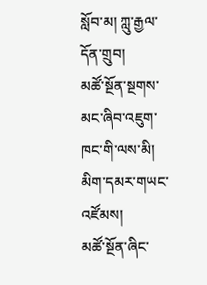སློབ་མ། ཀླུ་རྒྱལ་དོན་གྲུབ།
མཚོ་སྔོན་སྔགས་མང་ཞིབ་འཇུག་ཁང་གི་ལས་མི། མིག་དམར་གཡང་འཛོམས།
མཚོ་སྔོན་ཞིང་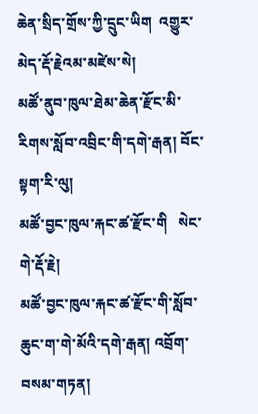ཆེན་སྲིད་གྲོས་ཀྱི་དྲུང་ཡིག  འགྱུར་མེད་རྡོ་རྗེའམ་མཛེས་སེ།
མཚོ་ནུབ་ཁུལ་ཐེམ་ཆེན་རྫོང་མི་རིགས་སློབ་འབྲིང་གི་དགེ་རྒན། བོང་སྟག་རི་ལུ།
མཚོ་བྱང་ཁུལ་རྐང་ཚ་རྫོང་གི   སེང་གེ་རྡོ་རྗེ།
མཚོ་བྱང་ཁུལ་རྐང་ཚ་རྫོང་གི་སློབ་ཆུང་ག་གེ་མོའི་དགེ་རྒན། འབྲོག་བསམ་གཏན།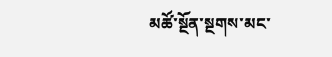མཚོ་སྔོན་སྔགས་མང་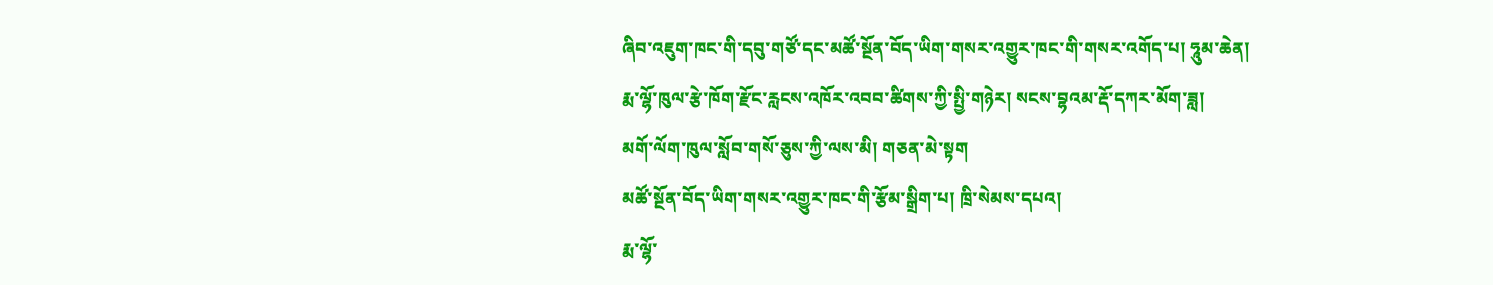ཞིབ་འཇུག་ཁང་གི་དབུ་གཙོ་དང་མཚོ་སྔོན་བོད་ཡིག་གསར་འགྱུར་ཁང་གི་གསར་འགོད་པ། ཧཱུམ་ཆེན།
རྨ་ལྷོ་ཁུལ་རྩེ་ཁོག་རྫོང་རླངས་འཁོར་འབབ་ཚིགས་ཀྱི་སྤྱི་གཉེར། སངས་བྷའམ་རྡོ་དཀར་མོག་ཟླ།
མགོ་ལོག་ཁུལ་སློབ་གསོ་ཅུས་ཀྱི་ལས་མི། གཅན་མེ་སྟག
མཚོ་སྔོན་བོད་ཡིག་གསར་འགྱུར་ཁང་གི་རྩོམ་སྒྲིག་པ། ཁྲི་སེམས་དཔའ།
རྨ་ལྷོ་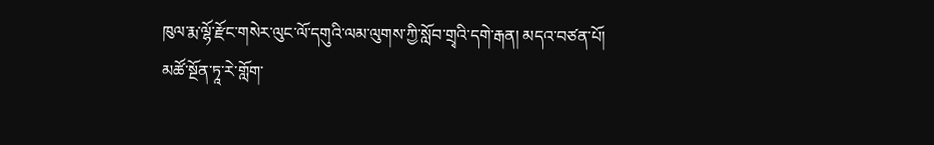ཁུལ་རྨ་ལྷོ་རྫོང་གསེར་ལུང་ལོ་དགུའི་ལམ་ལུགས་ཀྱི་སློབ་གྲྭའི་དགེ་རྒན། མདའ་བཙན་པོ།
མཚོ་སྔོན་ཏཱ་རེ་གློག་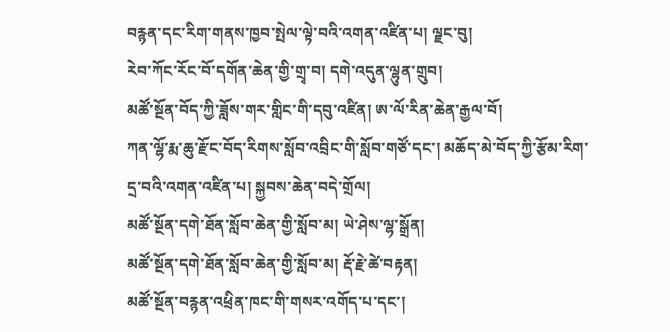བརྙན་དང་རིག་གནས་ཁྱབ་སྤེལ་ལྟེ་བའི་འགན་འཛིན་པ། ལྗང་བུ།
རེབ་ཀོང་རོང་བོ་དགོན་ཆེན་གྱི་གྲྭ་བ། དགེ་འདུན་ལྷུན་གྲུབ།
མཚོ་སྔོན་བོད་ཀྱི་ཟློས་གར་གླིང་གི་དབུ་འཛིན། ཨ་ལོ་རིན་ཆེན་རྒྱལ་བོ།
ཀན་ལྷོ་རྨ་ཆུ་རྫོང་བོད་རིགས་སློབ་འབྲིང་གི་སློབ་གཙོ་དང་། མཆོད་མེ་བོད་ཀྱི་རྩོམ་རིག་དྲ་བའི་འགན་འཛིན་པ། སྐྱབས་ཆེན་བདེ་གྲོལ།
མཚོ་སྔོན་དགེ་ཐོན་སློབ་ཆེན་གྱི་སློབ་མ། ཡེ་ཤེས་ལྷ་སྒྲོན།
མཚོ་སྔོན་དགེ་ཐོན་སློབ་ཆེན་གྱི་སློབ་མ། རྡོ་རྗེ་ཚེ་བརྟན།
མཚོ་སྔོན་བརྙན་འཕྲིན་ཁང་གི་གསར་འགོད་པ་དང་།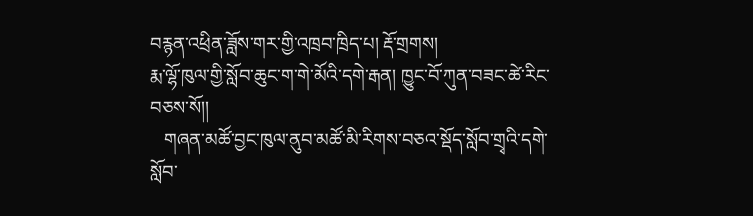བརྙན་འཕྲིན་ཟློས་གར་གྱི་འཁྲབ་ཁྲིད་པ། རྡོ་གྲགས།
རྨ་ལྷོ་ཁུལ་གྱི་སློབ་ཆུང་ག་གེ་མོའི་དགེ་རྒན། ཁྱུང་བོ་ཀུན་བཟང་ཚེ་རིང་བཅས་སོ།།
   གཞན་མཚོ་བྱང་ཁུལ་ནུབ་མཚོ་མི་རིགས་བཅའ་སྡོད་སློབ་གྲྭའི་དགེ་སློབ་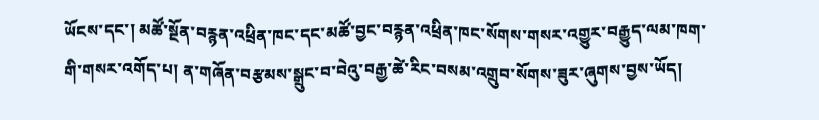ཡོངས་དང་། མཚོ་སྔོན་བརྙན་འཕྲིན་ཁང་དང་མཚོ་བྱང་བརྙན་འཕྲིན་ཁང་སོགས་གསར་འགྱུར་བརྒྱུད་ལམ་ཁག་གི་གསར་འགོད་པ། ན་གཞོན་བརྩམས་སྒྲུང་བ་བེའུ་བརྒྱ་ཚེ་རིང་བསམ་འགྲུབ་སོགས་ཟུར་ཞུགས་བྱས་ཡོད།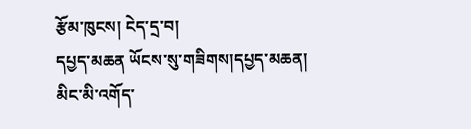རྩོམ་ཁུངས། ངེད་དྲ་བ།
དཔྱད་མཆན ཡོངས་སུ་གཟིགས།དཔྱད་མཆན།
མིང་མི་འགོད་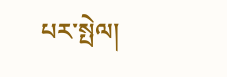པར་སྤེལ།